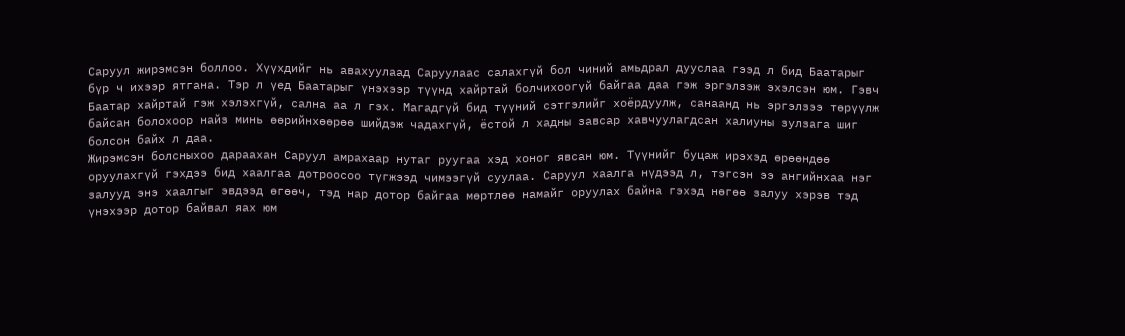Саруул жирэмсэн боллоо. Хүүхдийг нь авахуулаад Саруулаас салахгүй бол чиний амьдрал дууслаа гээд л бид Баатарыг бүр ч ихээр ятгана. Тэр л үед Баатарыг үнэхээр түүнд хайртай болчихоогүй байгаа даа гэж эргэлзэж эхэлсэн юм. Гэвч Баатар хайртай гэж хэлэхгүй, сална аа л гэх. Магадгүй бид түүний сэтгэлийг хоёрдуулж, санаанд нь эргэлзээ төрүүлж байсан болохоор найз минь өөрийнхөөрөө шийдэж чадахгүй, ёстой л хадны завсар хавчуулагдсан халиуны зулзага шиг болсон байх л даа.
Жирэмсэн болсныхоо дараахан Саруул амрахаар нутаг руугаа хэд хоног явсан юм. Түүнийг буцаж ирэхэд өрөөндөө оруулахгүй гэхдээ бид хаалгаа дотроосоо түгжээд чимээгүй суулаа. Саруул хаалга нүдээд л, тэгсэн ээ ангийнхаа нэг залууд энэ хаалгыг эвдээд өгөөч, тэд нар дотор байгаа мөртлөө намайг оруулах байна гэхэд нөгөө залуу хэрэв тэд үнэхээр дотор байвал яах юм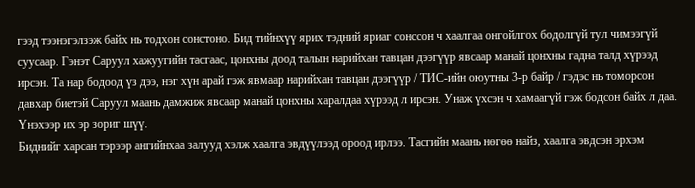гээд тээнэгэлзэж байх нь тодхон сонстоно. Бид тийнхүү ярих тэдний яриаг сонссон ч хаалгаа онгойлгох бодолгүй тул чимээгүй суусаар. Гэнэт Саруул хажуугийн тасгаас, цонхны доод талын нарийхан тавцан дээгүүр явсаар манай цонхны гадна талд хүрээд ирсэн. Та нар бодоод үз дээ, нэг хүн арай гэж явмаар нарийхан тавцан дээгүүр / ТИС-ийн оюутны 3-р байр / гэдэс нь томорсон давхар биетэй Саруул маань дамжиж явсаар манай цонхны харалдаа хүрээд л ирсэн. Унаж үхсэн ч хамаагүй гэж бодсон байх л даа. Үнэхээр их эр зориг шүү.
Биднийг харсан тэрээр ангийнхаа залууд хэлж хаалга эвдүүлээд ороод ирлээ. Тасгийн маань нөгөө найз, хаалга эвдсэн эрхэм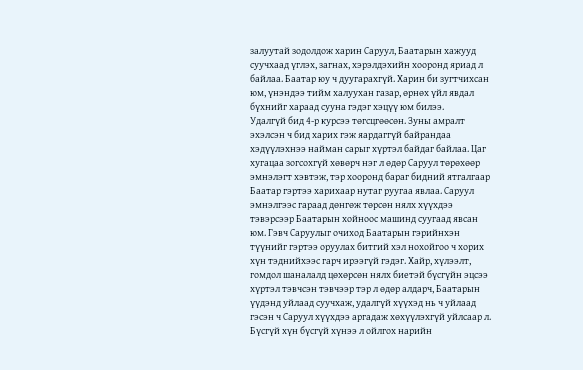залуутай зодолдож харин Саруул, Баатарын хажууд суучхаад үглэх, загнах, хэрэлдэхийн хооронд яриад л байлаа. Баатар юу ч дуугарахгүй. Харин би зугтчихсан юм, үнэндээ тийм халуухан газар, өрнөх үйл явдал бүхнийг хараад сууна гэдэг хэцүү юм билээ.
Удалгүй бид 4-р курсээ төгсцгөөсөн. Зуны амралт эхэлсэн ч бид харих гэж яардаггүй байрандаа хэдүүлэхнээ найман сарыг хүртэл байдаг байлаа. Цаг хугацаа зогсохгүй хөвөрч нэг л өдөр Саруул төрөхөөр эмнэлэгт хэвтэж, тэр хооронд бараг бидний ятгалгаар Баатар гэртээ харихаар нутаг руугаа явлаа. Саруул эмнэлгээс гараад дөнгөж төрсөн нялх хүүхдээ тэвэрсээр Баатарын хойноос машинд суугаад явсан юм. Гэвч Саруулыг очиход Баатарын гэрийнхэн түүнийг гэртээ оруулах битгий хэл нохойгоо ч хорих хүн тэднийхээс гарч ирээгүй гэдэг. Хайр, хүлээлт, гомдол шаналалд цөхөрсөн нялх биетэй бүсгүйн эцсээ хүртэл тэвчсэн тэвчээр тэр л өдөр алдарч, Баатарын үүдэнд уйлаад суучхаж, удалгүй хүүхэд нь ч уйлаад гэсэн ч Саруул хүүхдээ аргадаж хөхүүлэхгүй уйлсаар л. Бүсгүй хүн бүсгүй хүнээ л ойлгох нарийн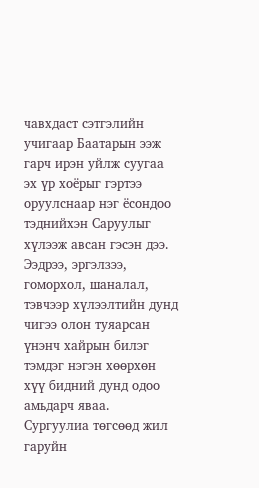чавхдаст сэтгэлийн учигаар Баатарын ээж гарч ирэн уйлж суугаа эх үр хоёрыг гэртээ оруулснаар нэг ёсондоо тэднийхэн Саруулыг хүлээж авсан гэсэн дээ. Ээдрээ, эргэлзээ, гоморхол, шаналал, тэвчээр хүлээлтийн дунд чигээ олон туяaрсан үнэнч хайрын билэг тэмдэг нэгэн хөөрхөн хүү бидний дунд одоо амьдарч яваа.
Сургуулиа төгсөөд жил гаруйн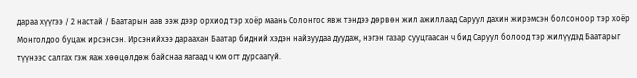дараа хүүгээ / 2 настай / Баатарын аав ээж дээр орхиод тэр хоёр маань Солонгос явж тэндээ дөрвөн жил ажиллаад Саруул дахин жирэмсэн болсоноор тэр хоёр Монголдоо буцаж ирсэнсэн. Ирсэнийхээ дараахан Баатар бидний хэдэн найзуудаа дуудаж, нэгэн газар сууцгаасан ч бид Саруул болоод тэр жилүүдэд Баатарыг түүнээс салгах гэж яаж хөөцөлдөж байснаа яагаад ч юм огт дурсаагүй.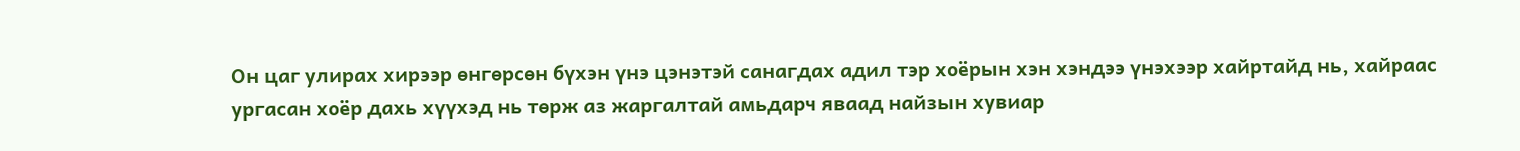Он цаг улирах хирээр өнгөрсөн бүхэн үнэ цэнэтэй санагдах адил тэр хоёрын хэн хэндээ үнэхээр хайртайд нь, хайраас ургасан хоёр дахь хүүхэд нь төрж аз жаргалтай амьдарч яваад найзын хувиар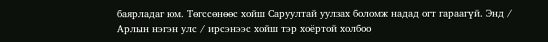баярладаг юм. Төгссөнөөс хойш Саруултай уулзах боломж надад огт гараагүй. Энд / Арлын нэгэн улс / ирсэнээс хойш тэр хоёртой холбоо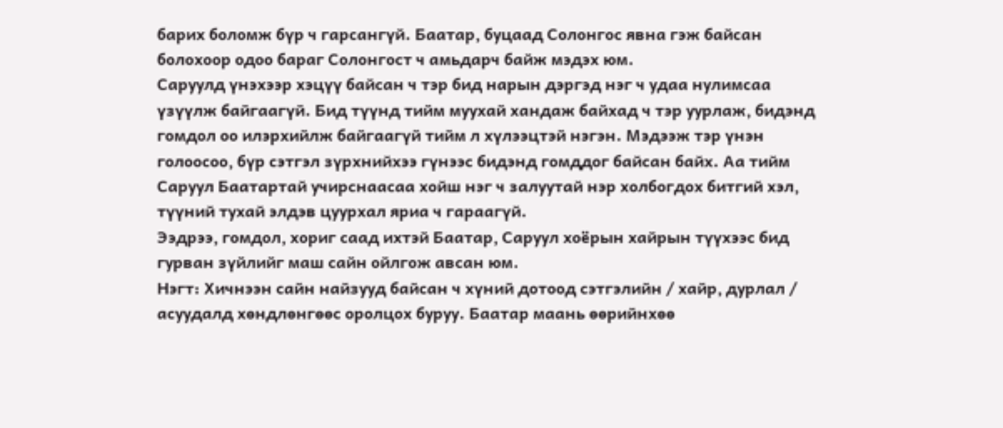барих боломж бүр ч гарсангүй. Баатар, буцаад Солонгос явна гэж байсан болохоор одоо бараг Солонгост ч амьдарч байж мэдэх юм.
Саруулд үнэхээр хэцүү байсан ч тэр бид нарын дэргэд нэг ч удаа нулимсаа үзүүлж байгаагүй. Бид түүнд тийм муухай хандаж байхад ч тэр уурлаж, бидэнд гомдол оо илэрхийлж байгаагүй тийм л хүлээцтэй нэгэн. Мэдээж тэр үнэн голоосоо, бүр сэтгэл зүрхнийхээ гүнээс бидэнд гомддог байсан байх. Аа тийм Саруул Баатартай учирснаасаа хойш нэг ч залуутай нэр холбогдох битгий хэл, түүний тухай элдэв цуурхал яриа ч гараагүй.
Ээдрээ, гомдол, хориг саад ихтэй Баатар, Саруул хоёрын хайрын түүxээс бид гурван зүйлийг маш сайн ойлгож авсан юм.
Нэгт: Хичнээн сайн найзууд байсан ч хүний дотоод сэтгэлийн / хайр, дурлал / асуудалд хөндлөнгөөс оролцох буруу. Баатар маань өөрийнхөө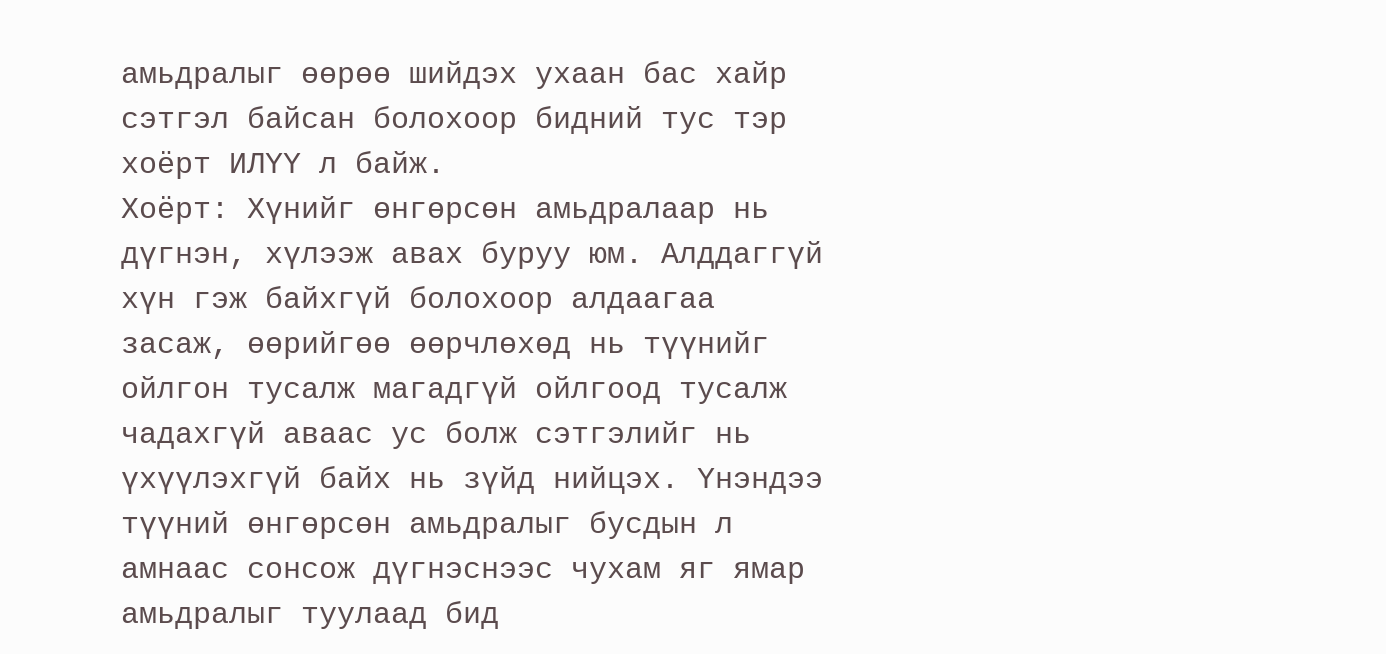амьдралыг өөрөө шийдэх ухаан бас хайр сэтгэл байсан болохоор бидний тус тэр хоёрт ИЛҮҮ л байж.
Хоёрт: Хүнийг өнгөрсөн амьдралаар нь дүгнэн, хүлээж авах буруу юм. Алддаггүй хүн гэж байхгүй болохоор алдаагаа засаж, өөрийгөө өөрчлөхөд нь түүнийг ойлгон тусалж магадгүй ойлгоод тусалж чадахгүй аваас ус болж сэтгэлийг нь үхүүлэхгүй байх нь зүйд нийцэх. Үнэндээ түүний өнгөрсөн амьдралыг бусдын л амнаас сонсож дүгнэснээс чухам яг ямар амьдралыг туулаад бид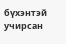бүхэнтэй учирсан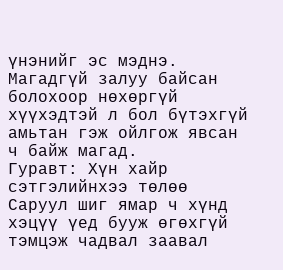үнэнийг эс мэднэ. Магадгүй залуу байсан болохоор нөхөргүй хүүхэдтэй л бол бүтэхгүй амьтан гэж ойлгож явсан ч байж магад.
Гуравт: Хүн хайр сэтгэлийнхээ төлөө Саруул шиг ямар ч хүнд хэцүү үед бууж өгөхгүй тэмцэж чадвал заавал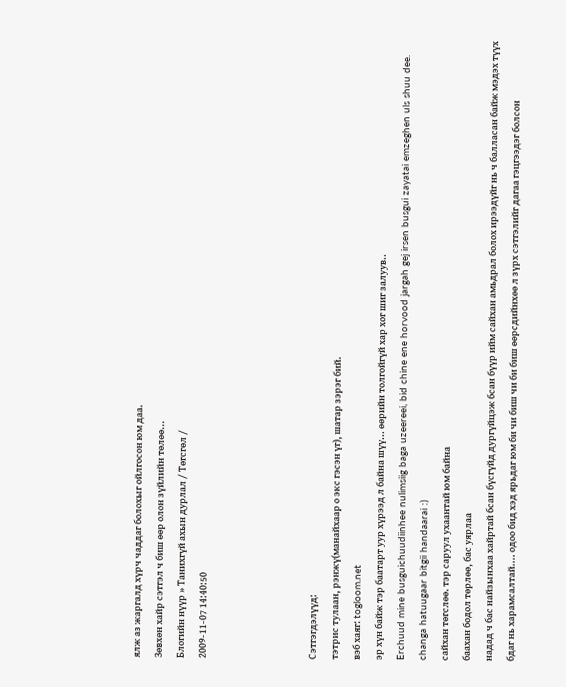ялж аз жаргалд хүрч чаддаг болохыг ойлгосон юм даа.
Зөвхөн хайр сэтгэл ч биш өөр олон зүйлийн төлөө...
Блогийн нүүр » Танихгүй ахын дурлал / Төгсгөл /
2009-11-07 14:40:50




Сэтгэгдэлүүд:
тэтрис тулаан, рэнжү(манайхаар о экс гэсэн үг), шатар зэрэг бий.
вэб хаяг: togloom.net
эр хүн байж тэр баатарт уур хүрээд л байна шүү... өөрийн толгойгүй хар хог шиг залуув..
Erchuud mine busguichuudiinhee nulimsiig baga uzeereei, bid chine ene horvood jargah gej irsen busgui zayatai emzeghen uls shuu dee. changa hatuugaar bitgii handaarai :)
сайхан төгслөө. тэр саруул ухаантай юм байна
баахан бодол төрлөө, бас уярлаа
надад ч бас найзынхаа хайртай бсан бүсгүйд дургүйцэж бсан бүүр ийм сайхан амьдрал болох ирээдүйг нь ч балласан байж мэдэх түүх бдаг нь харамсалтай.... одоо бид хэд ярьдаг юм би чи биш чи би биш өөрсдийнхөө л зүрх сэтгэлийг дагаа гэцгээдэг болсон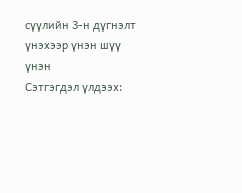сүүлийн 3-н дүгнэлт үнэхээр үнэн шүү үнэн
Сэтгэгдэл үлдээх: